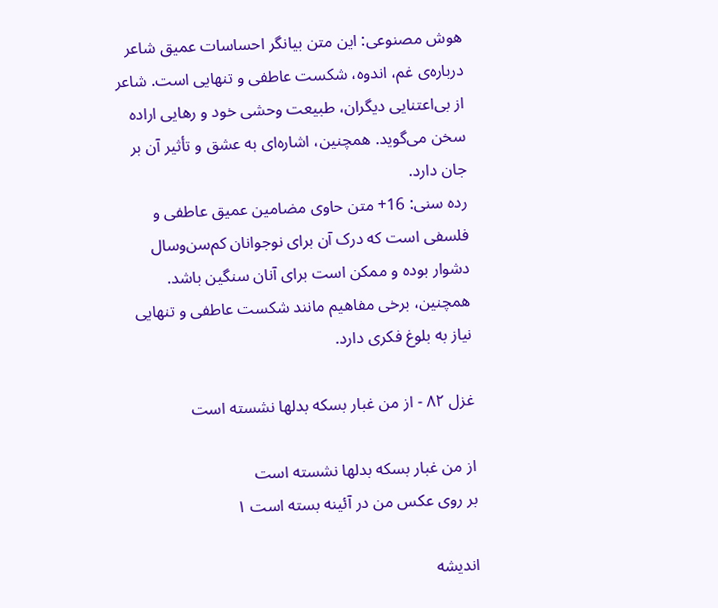هوش مصنوعی: این متن بیانگر احساسات عمیق شاعر درباره‌ی غم، اندوه، شکست عاطفی و تنهایی است. شاعر از بی‌اعتنایی دیگران، طبیعت وحشی خود و رهایی اراده سخن می‌گوید. همچنین، اشاره‌ای به عشق و تأثیر آن بر جان دارد.
رده سنی: 16+ متن حاوی مضامین عمیق عاطفی و فلسفی است که درک آن برای نوجوانان کم‌سن‌وسال دشوار بوده و ممکن است برای آنان سنگین باشد. همچنین، برخی مفاهیم مانند شکست عاطفی و تنهایی نیاز به بلوغ فکری دارد.

غزل ۸۲ - از من غبار بسکه بدلها نشسته است

از من غبار بسکه بدلها نشسته است
بر روی عکس من در آئینه بسته است ۱

اندیشه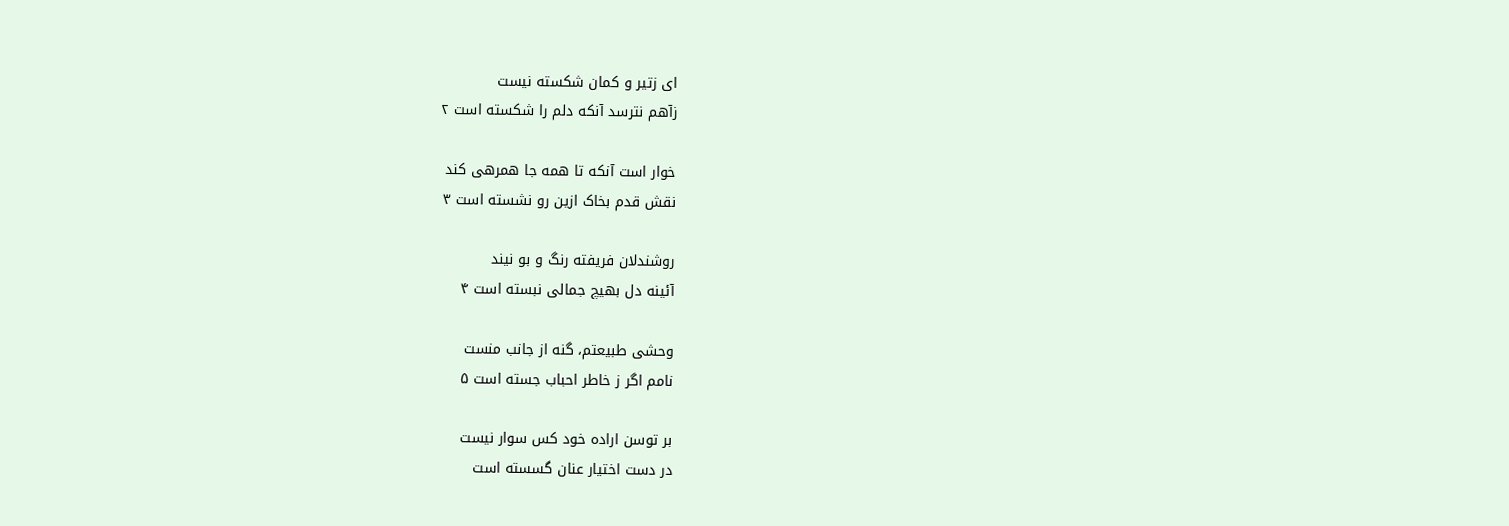ای زتیر و کمان شکسته نیست
زآهم نترسد آنکه دلم را شکسته است ۲

خوار است آنکه تا همه جا همرهی کند
نقش قدم بخاک ازین رو نشسته است ۳

روشندلان فریفته رنگ و بو نیند
آئینه دل بهیچ جمالی نبسته است ۴

وحشی طبیعتم، گنه از جانب منست
نامم اگر ز خاطر احباب جسته است ۵

بر توسن اراده خود کس سوار نیست
در دست اختیار عنان گسسته است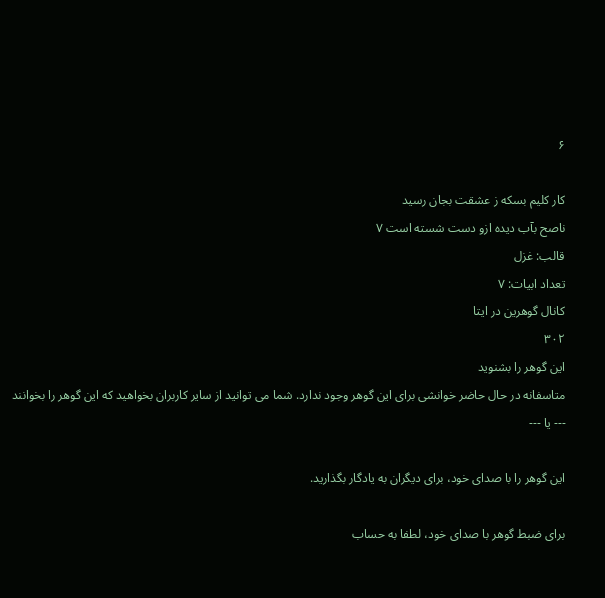۶

کار کلیم بسکه ز عشقت بجان رسید
ناصح بآب دیده ازو دست شسته است ۷
قالب: غزل
تعداد ابیات: ۷
کانال گوهرین در ایتا
۳۰۲
این گوهر را بشنوید
متاسفانه در حال حاضر خوانشی برای این گوهر وجود ندارد. شما می توانید از سایر کاربران بخواهید که این گوهر را بخوانند
--- یا ---

این گوهر را با صدای خود، برای دیگران به یادگار بگذارید.

برای ضبط گوهر با صدای خود، لطفا به حساب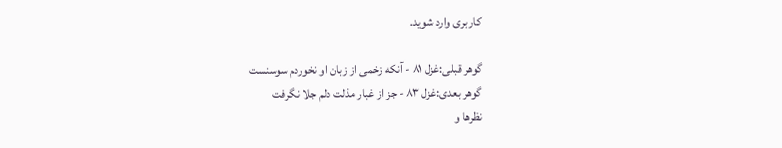کاربری وارد شوید.

گوهر قبلی:غزل ۸۱ - آنکه زخمی از زبان او نخوردم سوسنست
گوهر بعدی:غزل ۸۳ - جز از غبار مذلت دلم جلا نگرفت
نظرها و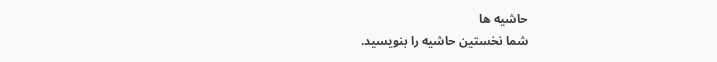حاشیه ها
شما نخستین حاشیه را بنویسید.